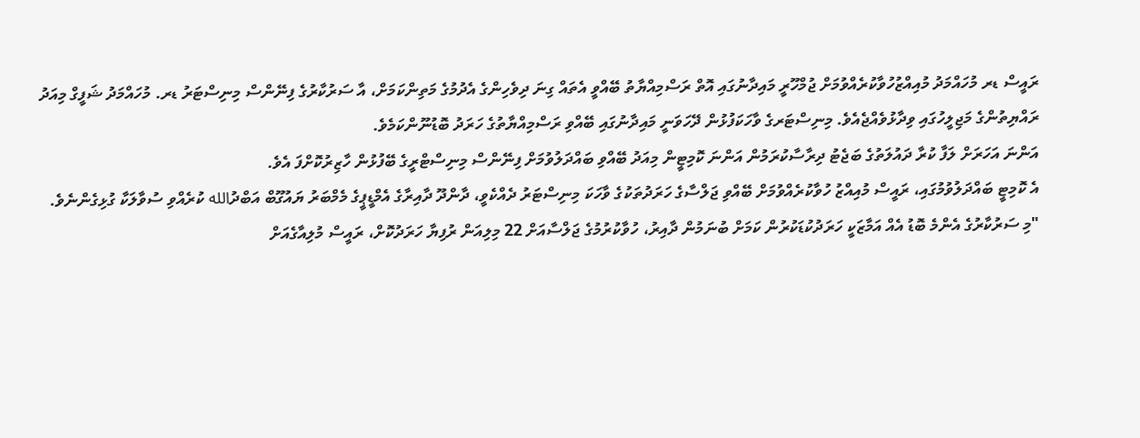ރައީސް ޑރ މުހައްމަދު މުއިއްޒުހުވާކުރެއްވުމަށް ޖުމްހޫރީ މައިދާނުގައި އޮތް ރަސްމިއްޔާތު ބޭއްވީ އެތައް ގިނަ ދިވެހިންގެ އެދުމުގެ މަތިންކަމަށް، އާ ސަރުކާރުގެ ފިނޭންސް މިނިސްޓަރު ޑރ. މުހައްމަދު ޝަފީގް މިއަދު ރައްޔިތުންގެ މަޖިލީހުގައި ވިދާޅުވެއްޖެއެވެ. މިނިސްޓަރގެ ވާހަކަފުޅުން ދޭހަވަނީ މައިދާނުގައި ބޭއްވި ރަސްމިއްޔާތުގެ ހަރަދު ބޮޑުނޫންކަމެވެ.
އަންނަ އަހަރަށް ލަފާ ކުރާ ދައުލަތުގެ ބަޖެޓު ދިރާސާކުރަމުން އަންނަ ކޮމިޓީން މިއަދު ބޭއްވި ބައްދަލުވުމަށް ފިނޭންސް މިނިސްޓްރީގެ ބޭފުޅުން ހާޒިރުކޮށްފަ އެވެ.
އެ ކޮމިޓީ ބައްދަލުވުމުގައި، ރައީސް މުއިއްޒު ހުވާކުރެއްވުމަށް ބޭއްވި ޖަލްސާގެ ހަރަދުތަކުގެ ވާހަކަ މިނިސްޓަރު ދެއްކެވީ، ދާންދޫ ދާއިރާގެ އެމްޑީޕީގެ މެމްބަރު ޔައުގޫބް އަބްދުالله ކުރެއްވި ސުވާލަކާ ގުޅިގެންނެވެ.
"މި ސަރުކާރުގެ އެންމެ ބޮޑު އެއް އަމާޒަކީ ހަރަދުކުޑަކުރުން ކަމަށް ބުނަމުން ދާއިރު، ހުވާކުރުމުގެ ޖަލްސާއަށް 22 މިލިއަން ރުފިޔާ ހަރަދުކޮށް، ރައީސް މުލިއާގެއަށް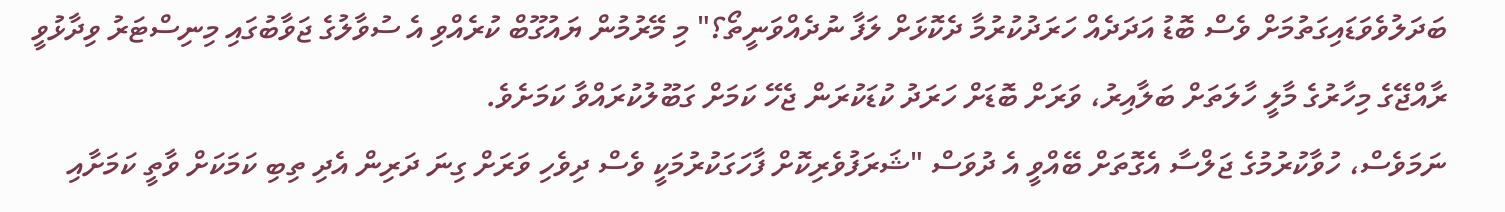ބަދަލުވެވަޑައިގަތުމަށް ވެސް ބޮޑު އަދަދެއް ހަރަދުކުރުމާ ދެކޮޅަށް ލަފާ ނުދެއްވަނީތޯ؟" މި މޭރުމުން ޔައުގޫބް ކުރެއްވި އެ ސުވާލުގެ ޖަވާބުގައި މިނިސްޓަރު ވިދާޅުވީ ރާއްޖޭގެ މިހާރުގެ މާލީ ހާލަތަށް ބަލާއިރު، ވަރަށް ބޮޑަށް ހަރަދު ކުޑަކުރަން ޖެހޭ ކަމަށް ގަބޫލުކުރައްވާ ކަމަށެވެ.
ނަމަވެސް، ހުވާކުރުމުގެ ޖަލްސާ އެގޮތަށް ބޭއްވީ އެ ދުވަސް "ޝަރަފުވެރިކޮށް ފާހަގަކުރުމަކީ ވެސް ދިވެހި ވަރަށް ގިނަ ދަރިން އެދި ތިބި ކަމަކަށް ވާތީ ކަމަށާއި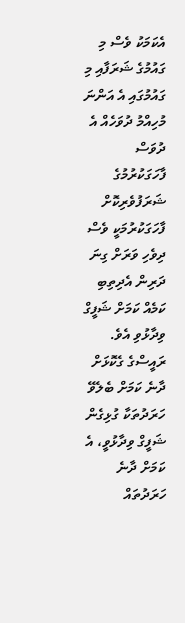އެކަމަކު ވެސް މި ގައުމުގެ ޝަރަފާއި މި ގައުމުގައި އެ އަންނަ މުހިއްމު ދުވަހެއް އެ ދުވަސް ފާހަގަކުރުމުގެ ޝަރަފުވެރިކޮށް ފާހަގަކުރުމަކީ ވެސް ދިވެހި ވަރަށް ގިނަ ދަރިން އެދިތިބި ކަމެއް ކަމަށް ޝަފީގް ވިދާޅުވި އެވެ.
ރައީސްގެ ގެކޮޅަށް ދާނެ ކަމަށް ބެލެވޭ ހަރަދުތަކާ ގުޅިގެން ޝަފީގް ވިދާޅުވީ، އެ ކަމަށް ދާނެ ހަރަދުތައް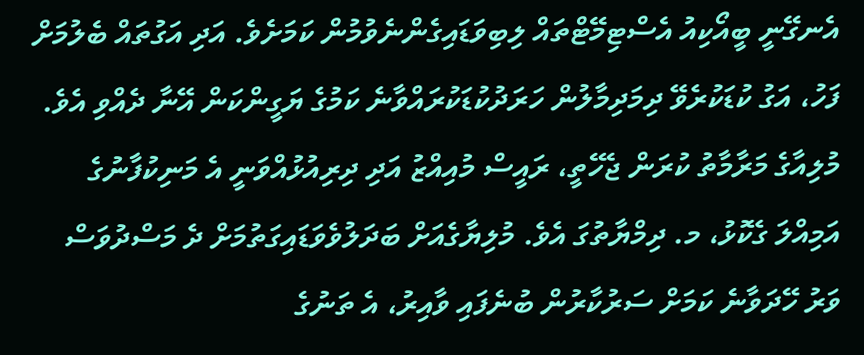އެނގޭނީ ބީއޯކިއު އެސްޓިމޭޓްތައް ލިބިވަޑައިގެންނެވުމުން ކަމަށެވެ. އަދި އަގުތައް ބެލުމަށް ފަހު، އަގު ކުޑަކުރެވޭ ދިމަދިމާލުން ހަރަދުކުޑަކުރައްވާނެ ކަމުގެ ޔަގީންކަން އޭނާ ދެއްވި އެވެ.
މުލިއާގެ މަރާމާތު ކުރަން ޖެހޭތީ، ރައީސް މުއިއްޒު އަދި ދިރިއުޅުއްވަނީ އެ މަނިކުފާނުގެ އަމިއްލަ ގެކޮޅު، މ. ދިމްޔާތުގަ އެވެ. މުލިޔާގެއަށް ބަދަލުވެވަޑައިގަތުމަށް ދެ މަސްދުވަސް ވަރު ހޭދަވާނެ ކަމަށް ސަރުކާރުން ބުނެފައި ވާއިރު، އެ ތަނުގެ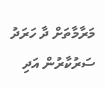މަރާމާތަށް ދާ ހަރަދު ސަރުކާރުން އަދި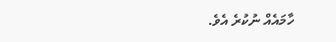ހާމައެއް ނުކުރެ އެވެ.